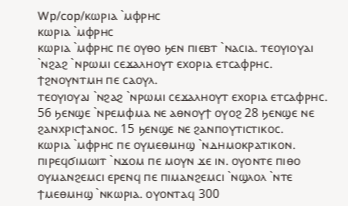Wp/cop/ⲕⲱⲣⲓⲁ `ⲙⲫⲣⲏⲥ
ⲕⲱⲣⲓⲁ `ⲙⲫⲣⲏⲥ
ⲕⲱⲣⲓⲁ `ⲙⲫⲣⲏⲥ ⲡⲉ ⲟⲩⲑⲟ ϧⲉⲛ ⲡⲓⲉⲃⲧ `ⲛⲁⲥⲓⲁ. ⲧⲉⲟⲩⲓⲟⲩⲁⲓ `ⲛϩⲁϩ `ⲛⲣⲱⲙⲓ ⲥⲉϫⲁⲗⲏⲟⲩⲧ ⲉⲭⲟⲣⲓⲁ ⲉⲧⲥⲁⲫⲣⲏⲥ. ϯϩⲛⲟⲩⲛⲧⲙⲏ ⲡⲉ ⲥⲁⲟⲩⲗ.
ⲧⲉⲟⲩⲓⲟⲩⲁⲓ `ⲛϩⲁϩ `ⲛⲣⲱⲙⲓ ⲥⲉϫⲁⲗⲏⲟⲩⲧ ⲉⲭⲟⲣⲓⲁ ⲉⲧⲥⲁⲫⲣⲏⲥ.
56 ϧⲉⲛϣⲉ `ⲛⲣⲉⲙⲫⲙⲁ ⲛⲉ ⲁⲑⲛⲟⲩϯ ⲟⲩⲟϩ 28 ϧⲉⲛϣⲉ ⲛⲉ ϩⲁⲛⲭⲣⲓⲥϯⲁⲛⲟⲥ. 15 ϧⲉⲛϣⲉ ⲛⲉ ϩⲁⲛⲡⲟⲩⲧⲓⲥⲧⲓⲕⲟⲥ.
ⲕⲱⲣⲓⲁ `ⲙⲫⲣⲏⲥ ⲡⲉ ⲟⲩⲙⲉⲑⲙⲏϣ `ⲛⲇⲏⲙⲟⲕⲣⲁⲧⲓⲕⲟⲛ. ⲡⲓⲣⲉϥϭⲓⲙⲱⲓⲧ `ⲛϫⲟⲙ ⲡⲉ ⲙⲟⲩⲛ ϫⲉ ⲓⲛ. ⲟⲩⲟⲛⲧⲉ ⲡⲓⲑⲟ ⲟⲩⲙⲁⲛϩⲉⲙⲥⲓ ⲉⲣⲉⲛϥ ⲡⲉ ⲡⲓⲙⲁⲛϩⲉⲙⲥⲓ `ⲛϣⲗⲟⲗ `ⲛⲧⲉ ϯⲙⲉⲑⲙⲏϣ `ⲛⲕⲱⲣⲓⲁ. ⲟⲩⲟⲛⲧⲁϥ 300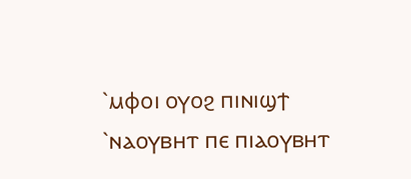`ⲙⲫⲟⲓ ⲟⲩⲟϩ ⲡⲓⲛⲓϣϯ `ⲛⲁⲟⲩⲃⲏⲧ ⲡⲉ ⲡⲓⲁⲟⲩⲃⲏⲧ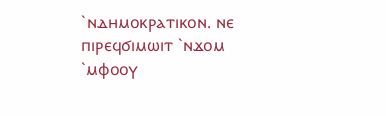`ⲛⲇⲏⲙⲟⲕⲣⲁⲧⲓⲕⲟⲛ. ⲛⲉ ⲡⲓⲣⲉϥϭⲓⲙⲱⲓⲧ `ⲛϫⲟⲙ `ⲙⲫⲟⲟⲩ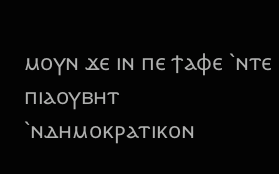ⲙⲟⲩⲛ ϫⲉ ⲓⲛ ⲡⲉ ϯⲁⲫⲉ `ⲛⲧⲉ ⲡⲓⲁⲟⲩⲃⲏⲧ `ⲛⲇⲏⲙⲟⲕⲣⲁⲧⲓⲕⲟⲛ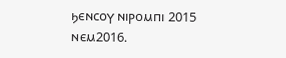ϧⲉⲛⲥⲟⲩ ⲛⲓⲣⲟⲙⲡⲓ 2015 ⲛⲉⲙ2016.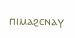ⲡⲓⲙⲁϩⲥⲛⲁⲩ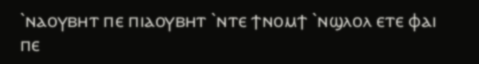`ⲛⲁⲟⲩⲃⲏⲧ ⲡⲉ ⲡⲓⲁⲟⲩⲃⲏⲧ `ⲛⲧⲉ ϯⲛⲟⲙϯ `ⲛϣⲗⲟⲗ ⲉⲧⲉ ⲫⲁⲓ ⲡⲉ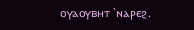ⲟⲩⲁⲟⲩⲃⲏⲧ `ⲛⲁⲣⲉϩ.